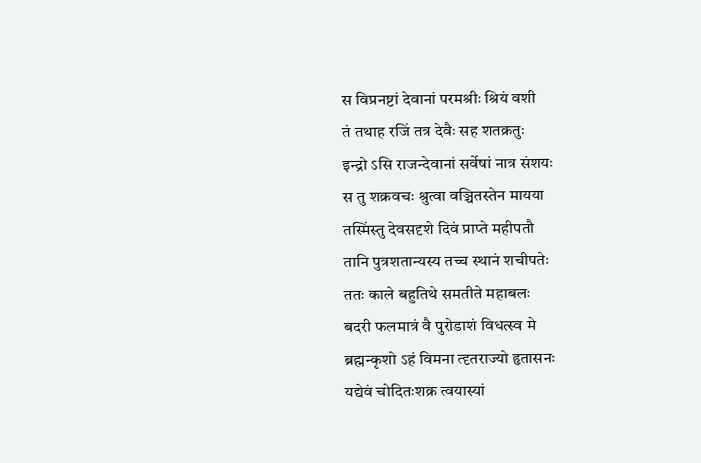स विप्रनष्टां देवानां परमश्रीः श्रियं वशी
तं तथाह रजिं तत्र देवैः सह शतक्रतुः
इन्द्रो ऽसि राजन्देवानां सर्वेषां नात्र संशयः
स तु शक्रवचः श्रुत्वा वञ्चितस्तेन मायया
तस्मिंस्तु देवसदृशे दिवं प्राप्ते महीपतौ
तानि पुत्रशतान्यस्य तच्च स्थानं शचीपतेः
ततः काले बहुतिथे समतीते महाबलः
बदरी फलमात्रं वै पुरोडाशं विधत्स्व मे
ब्रह्मन्कृशो ऽहं विमना त्दृतराज्यो हृतासनः
यद्येवं चोदितःशक्र त्वयास्यां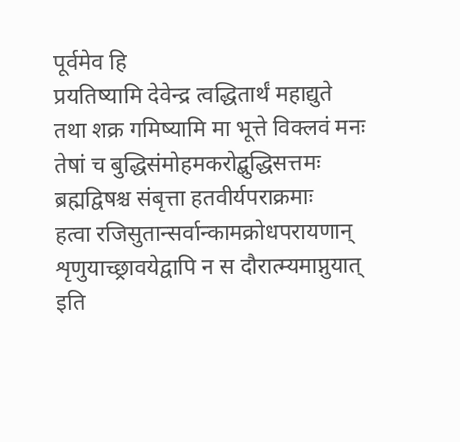पूर्वमेव हि
प्रयतिष्यामि देवेन्द्र त्वद्धितार्थं महाद्युते
तथा शक्र गमिष्यामि मा भूत्ते विक्लवं मनः
तेषां च बुद्धिसंमोहमकरोद्बुद्धिसत्तमः
ब्रह्मद्विषश्च संबृत्ता हतवीर्यपराक्रमाः
हत्वा रजिसुतान्सर्वान्कामक्रोधपरायणान्
शृणुयाच्छ्रावयेद्वापि न स दौरात्म्यमाप्नुयात्
इति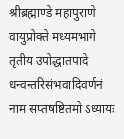श्रीब्रह्माण्डे महापुराणे वायुप्रोक्ते मध्यमभागे तृतीय उपोद्धातपादे धन्वन्तरिसंभवादिवर्णनं नाम सप्तषष्टितमो ऽध्यायः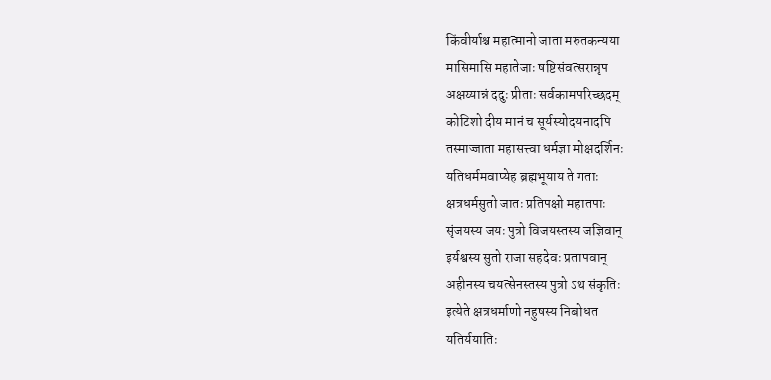किंवीर्याश्च महात्मानो जाता मरुतकन्यया
मासिमासि महातेजाः षष्टिसंवत्सरान्नृप
अक्षय्यान्नं ददुः प्रीताः सर्वकामपरिच्छदम्
कोटिशो दीय मानं च सूर्यस्योदयनादपि
तस्माज्जाता महासत्त्वा धर्मज्ञा मोक्षदर्शिनः
यतिधर्ममवाप्येह ब्रह्मभूयाय ते गताः
क्षत्रधर्मसुतो जातः प्रतिपक्षो महातपाः
सृंजयस्य जयः पुत्रो विजयस्तस्य जज्ञिवान्
इर्यश्वस्य सुतो राजा सहदेवः प्रतापवान्
अहीनस्य चयत्सेनस्तस्य पुत्रो ऽथ संकृतिः
इत्येते क्षत्रधर्माणो नहुषस्य निबोधत
यतिर्ययातिः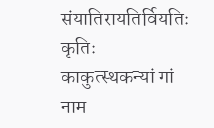संयातिरायतिर्वियतिः कृतिः
काकुत्स्थकन्यां गां नाम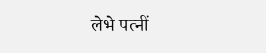लेभे पत्नीं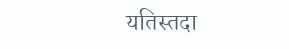यतिस्तदा